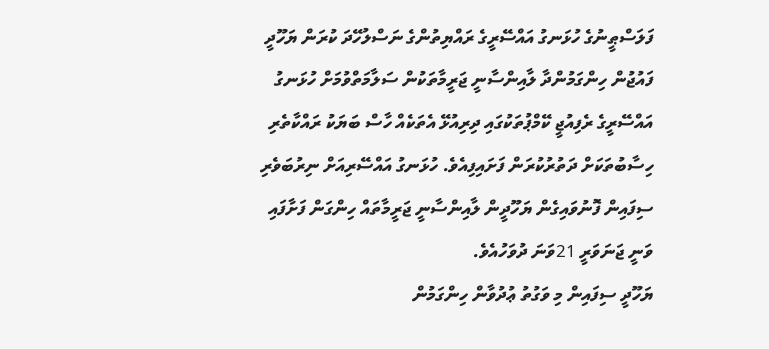ފަލަސްޠީނުގެ ހުޅަނގު އައްސޭރީގެ ރައްޔިތުންގެ ނަސްލުހޭދަ ކުރަން ޔަހޫދީ ފައުޖުން ހިންގަމުންދާ ލާއިންސާނީ ޖަރީމާތަކުން ސަލާމަތްވުމަށް ހުޅަނގު އައްސޭރީގެ ރެފިއުޖީ ކޭމްޕުތަކުގައި ދިރިއުޅޭ އެތަކެއް ހާސް ބަޔަކު ރައްކާތެރި ހިސާބުތަކަށް ދަތުރުކުރަން ފަށައިފިއެވެ. ހުޅަނގު އައްސޭރިއަށް ނިރުބަވެރި ސިފައިން ފޮނުވައިގެން ޔަހޫދީން ލާއިންސާނީ ޖަރީމާތައް ހިންގަން ފަށާފައި ވަނީ ޖަނަވަރީ 21ވަނަ ދުވަހުއެވެ.
ޔަހޫދީ ސިފައިން މި ވަގުތު ޢުދުވާން ހިންގަމުން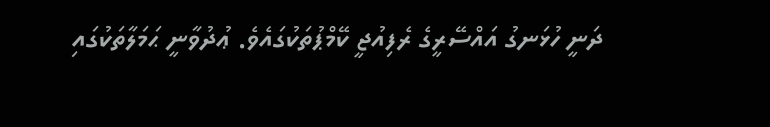ދަނީ ހުޅަނގު އައްސޭރީގެ ރެފިއުޖީ ކޭމްޕުތަކުގައެވެ. ޢުދުވާނީ ޙަމަލާތަކުގައި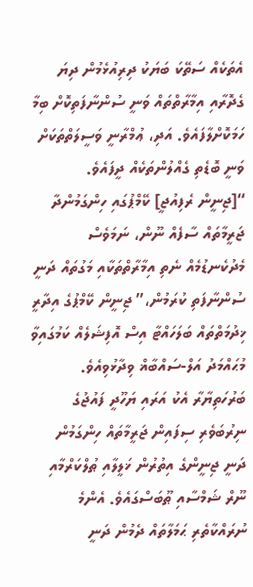އެތަކެއް ސަތޭކަ ބަޔަކު ދިރިއުޅެމުން ދިޔަ ގެދޮރާއި އިމާރާތްތައް ވަނީ ސުންނާފަތިކޮށް ބިމާ ހަމަކޮށްލާފައެވެ. އަދި، ޢުމްރާނީ ވަސީލަތްތަކަށް ވަނީ ބޮޑެތި ގެއްލުންތަކެއް ދީފައެވެ.
“[ޖިނީން ރެފިއުޖީ] ކޭމްޕުގައި ހިންގަމުންދާ ޖަރީމާތައް ސާފެއް ނޫން، ނަމަވެސް މެދުކެނޑުމެއް ނެތި އިމާރާތްތަކާއި މަގުތައް ދަނީ ސުންނާފަތި ކުރަމުން،” ޖިނީން ކޭމްޕުގެ އިދާރީ ޚިދުމަތްތައް ބަލަހައްޓާ އިސް އޮފިޝަލެއް ކަމުގައިވާ މުޙައްމަދު އަލް-ސައްބާޣް ވިދާޅުވިއެވެ.
ބަރުހަތިޔާރާ އެކު އަރައި ޔަހޫދީ ފައުޖުގެ ނިރުބަވެރި ސިފައިން ޖަރީމާތައް ހިންގަމުން ދަނީ ޖިނީންގެ އިތުރުން ޚަލީލާއި ޠުލްކަރްމާއި ނޫރް ޝަމްސާއި ޠޫބަސްގައެވެ. އެންމެ ނުރައްކާތެރި ޙަމަލާތައް ދެމުން ދަނީ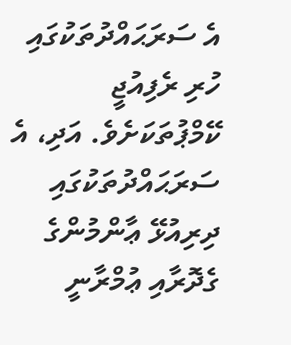އެ ސަރަޙައްދުތަކުގައި ހުރި ރެފިއުޖީ ކޭމްޕުތަކަށެވެ. އަދި، އެ ސަރަޙައްދުތަކުގައި ދިރިއުޅޭ ޢާންމުންގެ ގެދޮރާއި ޢުމްރާނީ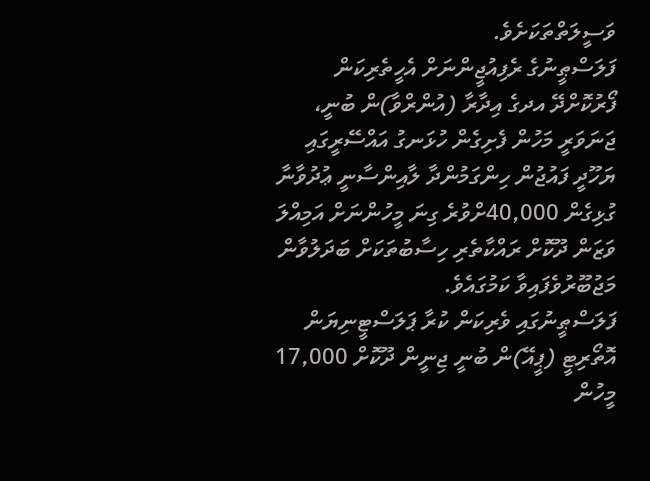ވަސީލަތްތަކަށެވެ.
ފަލަސްޠީނުގެ ރެފިއުޖީންނަށް އެހީތެރިކަން ފޯރުކޮށްދޭ އދގެ އިދާރާ (އުންރްވާ)ން ބުނީ، ޖަނަވަރީ މަހުން ފެށިގެން ހުޅަނގު އައްސޭރީގައި ޔަހޫދީ ފައުޖުން ހިންގަމުންދާ ލާއިންސާނީ ޢުދުވާނާ ގުޅިގެން 40,000ށްވުރެ ގިނަ މީހުންނަށް އަމިއްލަ ވަޒަން ދޫކޮށް ރައްކާތެރި ހިސާބުތަކަށް ބަދަލުވާން މަޖުބޫރުވެފައިވާ ކަމުގައެވެ.
ފަލަސްޠީނުގައި ވެރިކަން ކުރާ ޕަލަސްޓީނިޔަން އޮތޯރިޓީ (ޕީއޭ)ން ބުނީ ޖިނީން ދޫކޮށް 17,000 މީހުން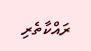ރައްކާތެރި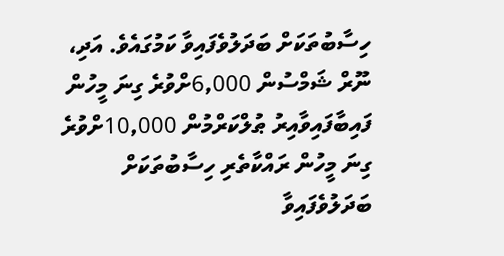ހިސާބުތަކަށް ބަދަލުވެފައިވާ ކަމުގައެވެ. އަދި، ނޫރް ޝަމްސުން 6,000ށްވުރެ ގިނަ މީހުން ފައިބާފައިވާއިރު ޠުލްކަރްމުން 10,000ށްވުރެ ގިނަ މީހުން ރައްކާތެރި ހިސާބުތަކަށް ބަދަލުވެފައިވާ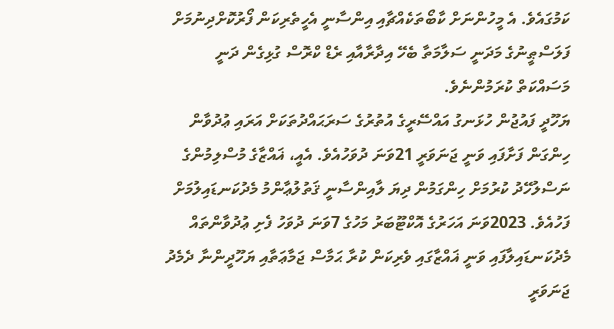ކަމުގައެވެ. އެ މީހުންނަށް ކާބޯތަކެއްޗާއި އިންސާނީ އެހީތެރިކަން ފޯރުކޮށްދިނުމަށް ފަލަސްޠީނުގެ މަދަނީ ސަލާމަތާ ބެހޭ އިދާރާއާއި ރެޑް ކްރޮސް ގުޅިގެން ދަނީ މަސައްކަތް ކުރަމުންނެވެ.
ޔަހޫދީ ފައުޖުން ހުޅަނގު އައްސޭރީގެ އުތުރުގެ ސަރަޙައްދުތަކަށް އަރައި ޢުދުވާން ހިންގަން ފަށާފައި ވަނީ ޖަނަވަރީ 21ވަނަ ދުވަހުއެވެ. އެއީ، ޣައްޒާގެ މުސްލިމުންގެ ނަސްލުހޭދު ކުރުމަށް ހިންގަމުން ދިޔަ ލާއިންސާނީ ޤަތުލުޢާންމު މެދުކަނޑައިލުމަށް ފަހުއެވެ. 2023ވަނަ އަހަރުގެ އޮކްޓޫބަރު މަހުގެ 7ވަނަ ދުވަހު ފެށި ޢުދުވާންތައް މެދުކަނޑައިލާފައި ވަނީ ޣައްޒާގައި ވެރިކަން ކުރާ ޙަމާސް ޖަމާޢަތާއި ޔަހޫދީންނާ ދެމެދު ޖަނަވަރީ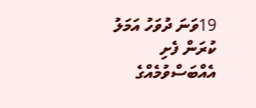19ވަނަ ދުވަހު އަމަލު ކުރަން ފެށި އެއްބަސްވުމެއްގެ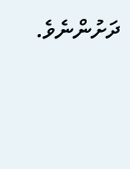ދަށުންނެވެ.